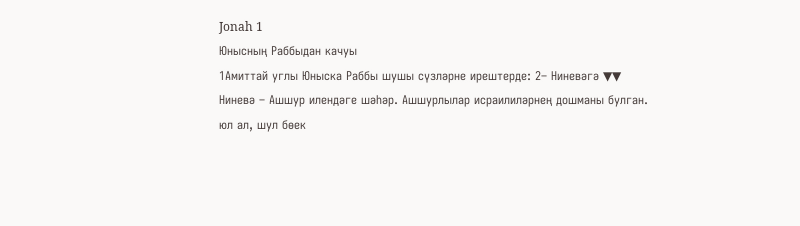Jonah 1
Юнысның Раббыдан качуы
1Амиттай углы Юныска Раббы шушы сүзләрне ирештерде: 2– Ниневәгә ▼▼ Ниневә – Ашшур илендәге шәһәр. Ашшурлылар исраилиләрнең дошманы булган.
юл ал, шул бөек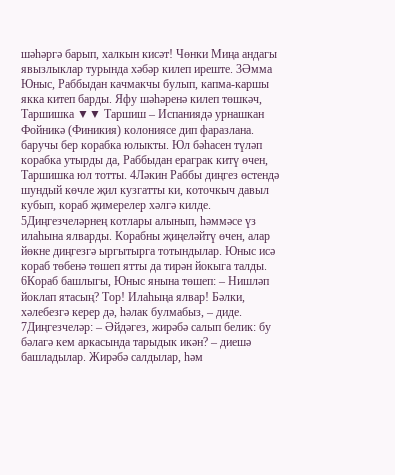шәһәргә барып, халкын кисәт! Чөнки Миңа андагы явызлыклар турында хәбәр килеп иреште. 3Әмма Юныс, Раббыдан качмакчы булып, капма-каршы якка китеп барды. Яфу шәһәренә килеп төшкәч, Таршишка ▼▼ Таршиш – Испаниядә урнашкан Фойникә (Финикия) колониясе дип фаразлана.
баручы бер корабка юлыкты. Юл бәһасен түләп корабка утырды да, Раббыдан ераграк китү өчен, Таршишка юл тотты. 4Ләкин Раббы диңгез өстендә шундый көчле җил кузгатты ки, коточкыч давыл кубып, кораб җимерелер хәлгә килде. 5Диңгезчеләрнең котлары алынып, һәммәсе үз илаһына ялварды. Корабны җиңеләйтү өчен, алар йөкне диңгезгә ыргытырга тотындылар. Юныс исә кораб төбенә төшеп ятты да тирән йокыга талды. 6Кораб башлыгы, Юныс янына төшеп: – Нишләп йоклап ятасың? Тор! Илаһыңа ялвар! Бәлки, хәлебезгә керер дә, һәлак булмабыз, – диде. 7Диңгезчеләр: – Әйдәгез, жирәбә салып белик: бу бәлагә кем аркасында тарыдык икән? – диешә башладылар. Жирәбә салдылар, һәм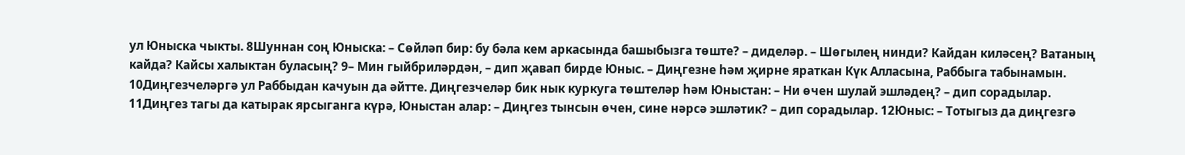ул Юныска чыкты. 8Шуннан соң Юныска: – Сөйләп бир: бу бәла кем аркасында башыбызга төште? – диделәр. – Шөгылең нинди? Кайдан киләсең? Ватаның кайда? Кайсы халыктан буласың? 9– Мин гыйбриләрдән, – дип җавап бирде Юныс. – Диңгезне һәм җирне яраткан Күк Алласына, Раббыга табынамын. 10Диңгезчеләргә ул Раббыдан качуын да әйтте. Диңгезчеләр бик нык куркуга төштеләр һәм Юныстан: – Ни өчен шулай эшләдең? – дип сорадылар. 11Диңгез тагы да катырак ярсыганга күрә, Юныстан алар: – Диңгез тынсын өчен, сине нәрсә эшләтик? – дип сорадылар. 12Юныс: – Тотыгыз да диңгезгә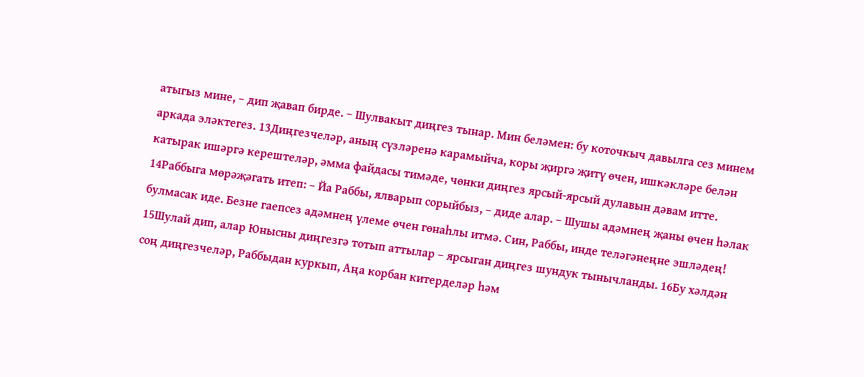атыгыз мине, – дип җавап бирде. – Шулвакыт диңгез тынар. Мин беләмен: бу коточкыч давылга сез минем аркада эләктегез. 13Диңгезчеләр, аның сүзләренә карамыйча, коры җиргә җитү өчен, ишкәкләре белән катырак ишәргә керештеләр, әмма файдасы тимәде, чөнки диңгез ярсый-ярсый дулавын дәвам итте. 14Раббыга мөрәҗәгать итеп: – Йа Раббы, ялварып сорыйбыз, – диде алар. – Шушы адәмнең җаны өчен һәлак булмасак иде. Безне гаепсез адәмнең үлеме өчен гөнаһлы итмә. Син, Раббы, инде теләгәнеңне эшләдең! 15Шулай дип, алар Юнысны диңгезгә тотып аттылар – ярсыган диңгез шундук тынычланды. 16Бу хәлдән соң диңгезчеләр, Раббыдан куркып, Аңа корбан китерделәр һәм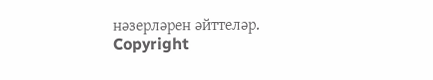нәзерләрен әйттеләр.
Copyright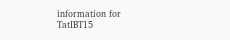information for
TatIBT15